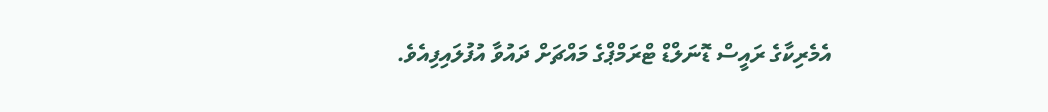އެމެރިކާގެ ރައީސް ޑޮނަލްޑް ޓްރަމްޕްގެ މައްޗަށް ދައުވާ އުފުލައިފިއެވެ.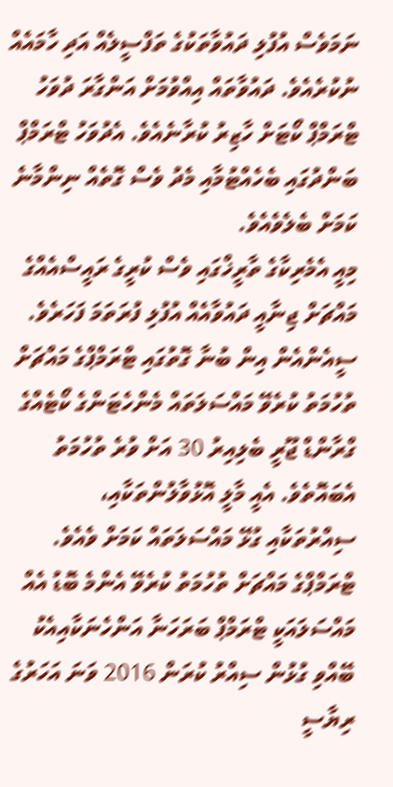ނަމަވެސް އުފުލި ދައުވާތަކުގެ ތަފްސީލެއް އަދި ހާމައެއް ނުކުރެއެވެ. ދައުވާތައް އިއްވުމަށް އަންގާރަ ދުވަހު ޓްރަމްޕް ކޯޓަށް ހާޒިރު ކުރާނެއެވެ. އެދުވަހު ޓްރަމްޕް ބަންދުގައި ބެހެއްޓުމާއި މެދު ވެސް ގޮތެއް ނިންމާނެ ކަމަށް ބެލެވެއެވެ.
މިއީ އެމެރިކާގެ ތާރީޚްގައި ވެސް ކުރީގެ ރައީސްއެއްގެ މައްޗަށް ޖިނާއީ ދައުވާއެއް އުފުލި ފުރަތަމަ ފަހަރެވެ.
ސީއެންއެން އިން ބުނާ ގޮތުގައި ޓްރަމްޕްގެ މައްޗަށް ތުހުމަތު ކުރެވޭ މައްސަލަތައް މެންހެޓަންގެ ކޯޓެއްގެ ގްރާންޑް ޖޫރީ ބެލިއިރު 30 އަށް ވުރެ ތުހުމަތު އެބައޮތެވެ. އެއީ މާލީ އޮޅުވާލުންތަކާއި، ސިއްރުތަކާއި ގުޅޭ މައްސަލަތައް ކަމަށް ވެއެވެ.
ޓްރަމްޕްގެ މައްޗަށް ތުހުމަތު ކުރެވޭ އެންމެ ބޮޑު އެއް މައްސަލައަކީ ޓްރަމްޕް ބަރަހަނާ އަންހެނަކާއިއެކު ބޭއްވި ގުޅުން ސިއްރު ކުރަން 2016 ވަނަ އަހަރުގެ ރިޔާސީ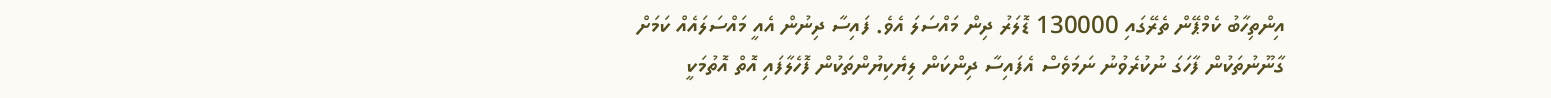އިންތިހާބު ކެމްޕޭން ތެރޭގައި 130000 ޑޮލަރު ދިން މައްސަލަ އެވެ. ފައިސާ ދިނުން އެއީ މައްސަލައެއް ކަމަށް ގާނޫނުތަކުން ފާހަގަ ނުކުރެވުނު ނަމަވެސް އެފައިސާ ދިންކަން ލިޔެކިޔުންތަކުން ފޮހެލާފައި އޮތް އޮތުމަކީ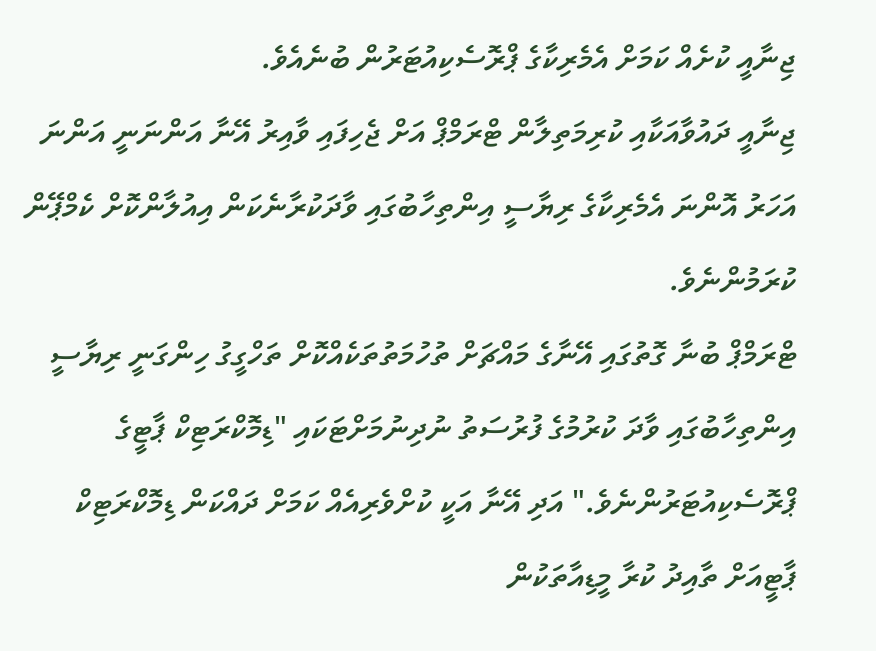ޖިނާއީ ކުށެއް ކަމަށް އެމެރިކާގެ ޕްރޮސެކިއުޓަރުން ބުނެއެވެ.
ޖިނާއީ ދައުވާއަކާއި ކުރިމަތިލާން ޓްރަމްޕް އަށް ޖެހިފައި ވާއިރު އޭނާ އަންނަނީ އަންނަ އަހަރު އޮންނަ އެމެރިކާގެ ރިޔާސީ އިންތިހާބުގައި ވާދަކުރާނެކަން އިއުލާންކޮށް ކެމްޕޭން ކުރަމުންނެވެ.
ޓްރަމްޕް ބުނާ ގޮތުގައި އޭނާގެ މައްޗަށް ތުހުމަތުތަކެއްކޮށް ތަހްގީގު ހިންގަނީ ރިޔާސީ އިންތިހާބުގައި ވާދަ ކުރުމުގެ ފުރުސަތު ނުދިނުމަށްޓަކައި "ޑިމޮކްރަޓިކް ޕާޓީގެ ޕްރޮސެކިއުޓަރުންނެވެ." އަދި އޭނާ އަކީ ކުށްވެރިއެއް ކަމަށް ދައްކަން ޑިމޮކްރަޓިކް ޕާޓީއަށް ތާއިދު ކުރާ މީޑިއާތަކުން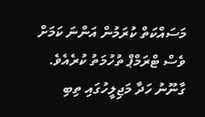މަސައްކަތް ކުރަމުން އަންނަ ކަމަށް ވެސް ޓްރަމްޕް ތުހުމަތު ކުރެއެވެ.
ގާނޫނު ހަދާ މަޖިލީހުގައި ތިބި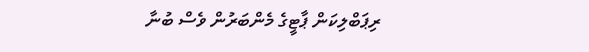ރިޕަބްލިކަން ޕާޓީގެ މެންބަރުން ވެސް ބުނާ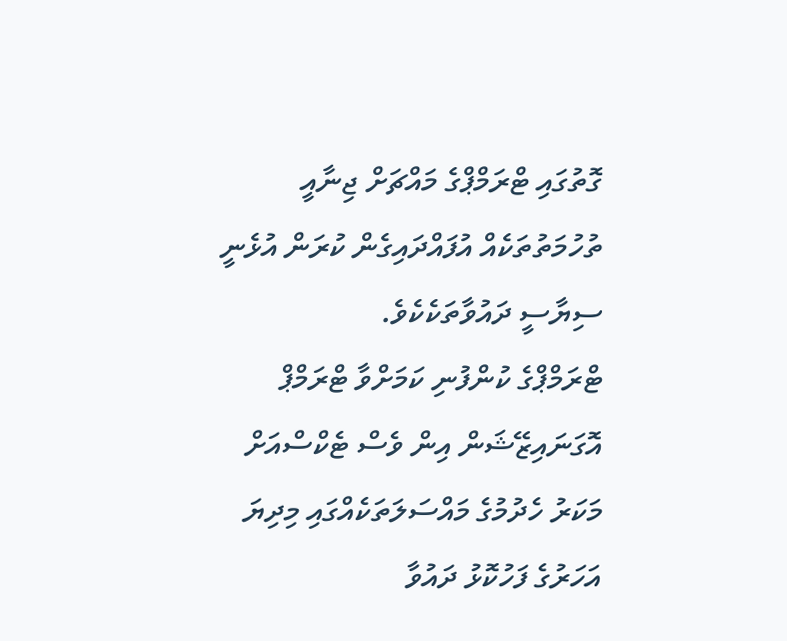ގޮތުގައި ޓްރަމްޕްގެ މައްޗަށް ޖިނާއީ ތުހުމަތުތަކެއް އުފައްދައިގެން ކުރަން އުޅެނީ ސިޔާސީ ދައުވާތަކެކެވެ.
ޓްރަމްޕްގެ ކުންފުނި ކަމަށްވާ ޓްރަމްޕް އޮގަނައިޒޭޝަން އިން ވެސް ޓެކްސްއަށް މަކަރު ހެދުމުގެ މައްސަލަތަކެއްގައި މިދިޔަ އަހަރުގެ ފަހުކޮޅު ދައުވާ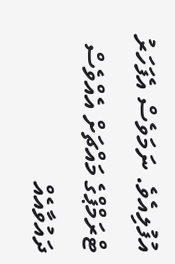އުފުލިއެވެ. ނަމަވެސް އެފަހަރު ޓްރަމްޕްގެ މައްޗަށް އެއްވެސް ދައުވާއެއް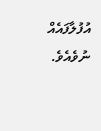އުފުލާފައެއް ނުވެއެވެ.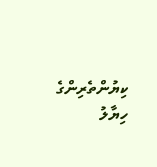ކިޔުންތެރިންގެ ހިޔާލު